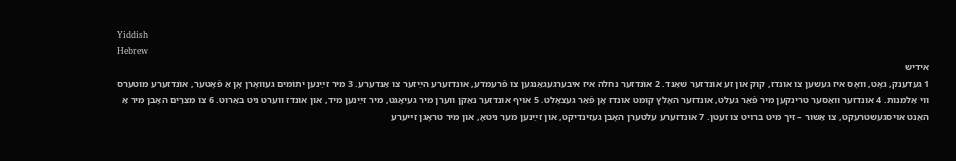Yiddish
Hebrew
אידיש
1 געדענק, גאָט, װאָס איז געשען צו אונדז, קוק און זע אונדזער שאַנד. 2 אונדזער נחלה איז איבערגעגאַנגען צו פֿרעמדע, אונדזערע הײַזער צו אַנדערע. 3 מיר זײַנען יתוֹמים געװאָרן אָן אַ פֿאָטער, אונדזערע מוטערס װי אַלמנות. 4 אונדזער װאַסער טרינקען מיר פֿאַר געלט, אונדזער האָלץ קומט אונדז אָן פֿאַר געצאָלט. 5 אױף אונדזער נאַקן װערן מיר געיאָגט, מיר זײַנען מיד, און אונדז װערט ניט באַרוט. 6 צו מִצרַיִם האָבן מיר אַ האַנט אױסגעשטרעקט, צו אַשור – זיך מיט ברױט צו זעטן. 7 אונדזערע עלטערן האָבן געזינדיקט, און זײַנען מער ניטאָ, און מיר טראָגן זײערע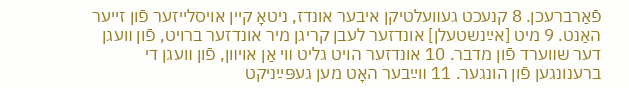פֿאַרברעכן. 8 קנעכט געװעלטיקן איבער אונדז, ניטאָ קײן אױסלײזער פֿון זײער האַנט. 9 מיט [אײַנשטעלן] אונדזער לעבן קריגן מיר אונדזער ברױט, פֿון װעגן דער שװערד פֿון מדבר. 10 אונדזער הױט גליט װי אַן אױװן, פֿון װעגן די ברענונגען פֿון הונגער. 11 װײַבער האָט מען געפּײַניקט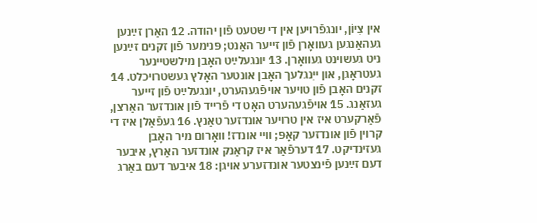אין צִיוֹן, יונגפֿרױען אין די שטעט פֿון יהודה. 12 האַרן זײַנען געהאַנגען געװאָרן פֿון זײער האַנט; פּנימער פֿון זקנים זײַנען ניט געשױנט געװאָרן. 13 יונגעלײַט האָבן מילשטײנער געטראָגן, און ייִנגלעך האָבן אונטער האָלץ געשטרױכלט. 14 זקנים האָבן פֿון טױער אױפֿגעהערט, יונגעלײַט פֿון זײער געזאַנג. 15 אױפֿגעהערט האָט די פֿרײד פֿון אונדזער האַרצן, פֿאַרקערט איז אין טרויער אונדזער טאַנץ. 16 געפֿאַלן איז די קרױן פֿון אונדזער קאָפּ; װײ אונדז! װאָרום מיר האָבן געזינדיקט. 17 דערפֿאַר איז קראַנק אונדזער האַרץ, איבער דעם זײַנען פֿינצטער אונדזערע אױגן: 18 איבער דעם באַרג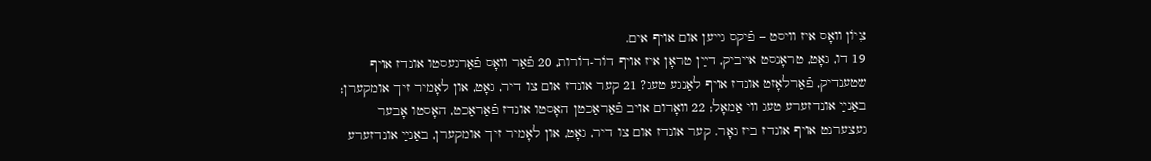צִיוֹן װאָס איז װיסט – פֿיקס גײען אום אױף אים.
19 דו, גאָט, טראָנסט אײביק, דײַן טראָן איז אױף דוֹר-דוֹרות, 20 פֿאַר װאָס פֿאַרגעסטו אונדז אױף שטענדיק, פֿאַרלאָזט אונדז אױף לאַנגע טעג? 21 קער אונדז אום צו דיר, גאָט, און לאָמיר זיך אומקערן; באַנײַ אונדזערע טעג װי אַמאָל; 22 װאָרום אױב פֿאַראַכטן האָסטו אונדז פֿאַראַכט, האָסטו אָבער געצערנט אױף אונדז ביז גאָר. קער אונדז אום צו דיר, גאָט, און לאָמיר זיך אומקערן, באַנײַ אונדזערע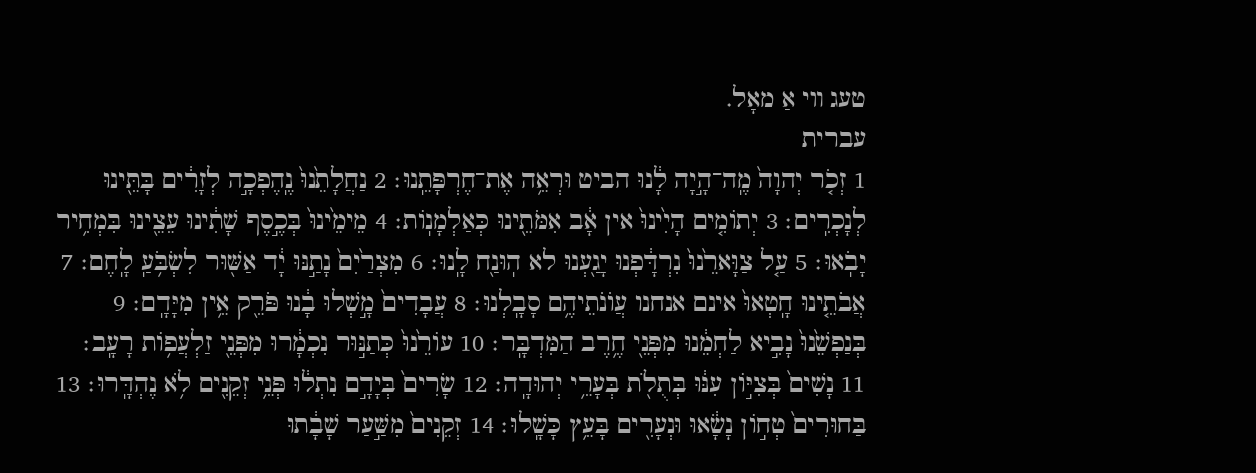טעג װי אַ מאָל.
עברית
1 זְכֹ֤ר יְהוָה֙ מֶֽה־הָ֣יָה לָ֔נוּ הביט וּרְאֵ֥ה אֶת־חֶרְפָּתֵֽנוּ׃ 2 נַחֲלָתֵ֙נוּ֙ נֶֽהֶפְכָ֣ה לְזָרִ֔ים בָּתֵּ֖ינוּ לְנָכְרִֽים׃ 3 יְתוֹמִ֤ים הָיִ֙ינוּ֙ אין אָ֔ב אִמֹּתֵ֖ינוּ כְּאַלְמָנֽוֹת׃ 4 מֵימֵ֙ינוּ֙ בְּכֶ֣סֶף שָׁתִ֔ינוּ עֵצֵ֖ינוּ בִּמְחִ֥יר יָבֹֽאוּ׃ 5 עַ֤ל צַוָּארֵ֙נוּ֙ נִרְדָּ֔פְנוּ יָגַ֖עְנוּ לא הֽוּנַ֖ח לָֽנוּ׃ 6 מִצְרַ֙יִם֙ נָתַ֣נּוּ יָ֔ד אַשּׁ֖וּר לִשְׂבֹּ֥עַֽ לָֽחֶם׃ 7 אֲבֹתֵ֤ינוּ חָֽטְאוּ֙ אינם אנחנו עֲוֺנֹתֵיהֶ֥ם סָבָֽלְנוּ׃ 8 עֲבָדִים֙ מָ֣שְׁלוּ בָ֔נוּ פֹּרֵ֖ק אֵ֥ין מִיָּדָֽם׃ 9 בְּנַפְשֵׁ֙נוּ֙ נָבִ֣יא לַחְמֵ֔נוּ מִפְּנֵ֖י חֶ֥רֶב הַמִּדְבָּֽר׃ 10 עוֹרֵ֙נוּ֙ כְּתַנּ֣וּר נִכְמָ֔רוּ מִפְּנֵ֖י זַלְעֲפ֥וֹת רָעָֽב׃ 11 נָשִׁים֙ בְּצִיּ֣וֹן עִנּ֔וּ בְּתֻלֹ֖ת בְּעָרֵ֥י יְהוּדָֽה׃ 12 שָׂרִים֙ בְּיָדָ֣ם נִתְל֔וּ פְּנֵ֥י זְקֵנִ֖ים לֹ֥א נֶהְדָּֽרוּ׃ 13 בַּחוּרִים֙ טְח֣וֹן נָשָׂ֔אוּ וּנְעָרִ֖ים בָּעֵ֥ץ כָּשָֽׁלוּ׃ 14 זְקֵנִים֙ מִשַּׁ֣עַר שָׁבָ֔תוּ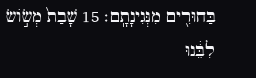בַּחוּרִ֖ים מִנְּגִינָתָֽם׃ 15 שָׁבַת֙ מְשׂ֣וֹשׂ לִבֵּ֔נוּ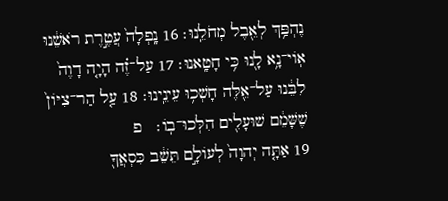נֶהְפַּ֥ךְ לְאֵ֖בֶל מְחֹלֵֽנוּ׃ 16 נָֽפְלָה֙ עֲטֶ֣רֶת רֹאשֵׁ֔נוּ אֽוֹי־נָ֥א לָ֖נוּ כִּ֥י חָטָֽאנוּ׃ 17 עַל־זֶ֗ה הָיָ֤ה דָוֶה֙ לִבֵּ֔נוּ עַל־אֵ֖לֶּה חָשְׁכ֥וּ עֵינֵֽינוּ׃ 18 עַ֤ל הַר־צִיּוֹן֙ שֶׁשָּׁמֵ֔ם שׁוּעָלִ֖ים הִלְּכוּ־בֽוֹ׃   פ
19 אַתָּ֤ה יְהוָה֙ לְעוֹלָ֣ם תֵּשֵׁ֔ב כִּסְאֲךָ֖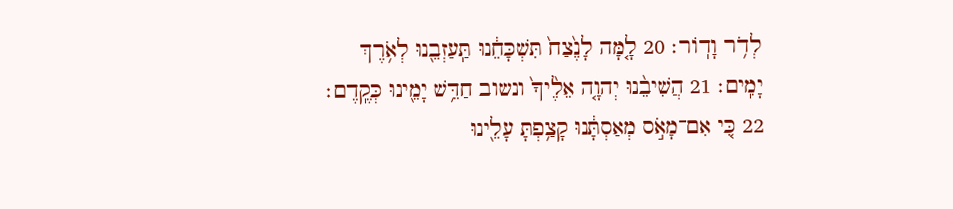לְדֹ֥ר וָדֽוֹר׃ 20 לָ֤מָּה לָנֶ֙צַח֙ תִּשְׁכָּחֵ֔נוּ תַּֽעַזְבֵ֖נוּ לְאֹ֥רֶךְ יָמִֽים׃ 21 הֲשִׁיבֵ֨נוּ יְהוָ֤ה אֵלֶ֙יךָ֙ ונשוב חַדֵּ֥שׁ יָמֵ֖ינוּ כְּקֶֽדֶם׃ 22 כִּ֚י אִם־מָאֹ֣ס מְאַסְתָּ֔נוּ קָצַ֥פְתָּ עָלֵ֖ינוּ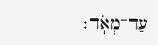עַד־מְאֹֽד׃